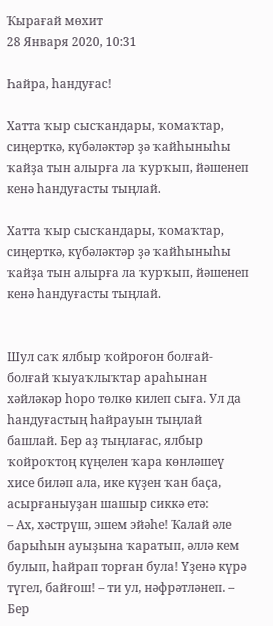Ҡырағай мөхит
28 Января 2020, 10:31

Һайра, һандуғас!

Хатта ҡыр сысҡандары, ҡомаҡтар, сиңерткә, күбәләктәр ҙә ҡайһыныһы ҡайҙа тын алырға ла ҡурҡып, йәшенеп кенә һандуғасты тыңлай.

Хатта ҡыр сысҡандары, ҡомаҡтар, сиңерткә, күбәләктәр ҙә ҡайһыныһы ҡайҙа тын алырға ла ҡурҡып, йәшенеп кенә һандуғасты тыңлай.


Шул саҡ ялбыр ҡойроғон болғай-болғай ҡыуаҡлыҡтар араһынан хәйләкәр һоро төлкө килеп сыға. Ул да һандуғастың һайрауын тыңлай башлай. Бер аҙ тыңлағас, ялбыр ҡойроҡтоң күңелен ҡара көнләшеү хисе биләп ала, ике күҙен ҡан баҫа, асырғаныуҙан шашыр сиккә етә:
– Ах, хәстрүш, эшем эйәһе! Ҡалай әле барыһын ауыҙына ҡаратып, әллә кем булып, һайрап торған була! Үҙенә күрә түгел, байғош! – ти ул, нәфрәтләнеп. – Бер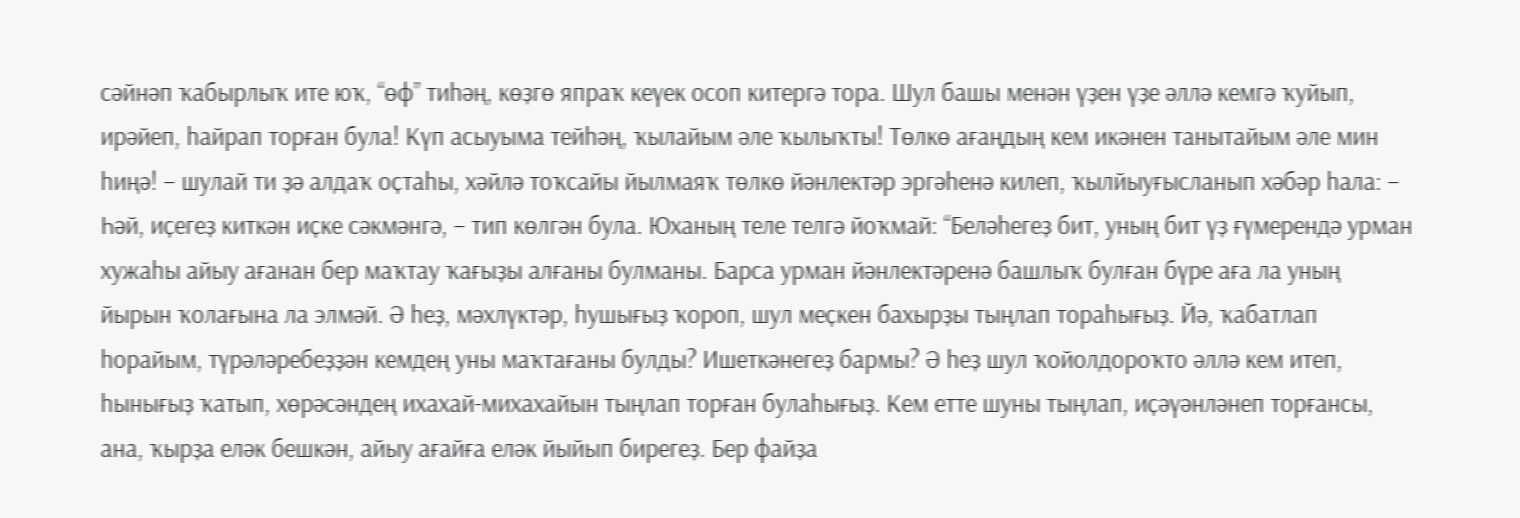сәйнәп ҡабырлыҡ ите юҡ, “өф” тиһәң, көҙгө япраҡ кеүек осоп китергә тора. Шул башы менән үҙен үҙе әллә кемгә ҡуйып, ирәйеп, һайрап торған була! Күп асыуыма тейһәң, ҡылайым әле ҡылыҡты! Төлкө ағаңдың кем икәнен танытайым әле мин һиңә! – шулай ти ҙә алдаҡ оҫтаһы, хәйлә тоҡсайы йылмаяҡ төлкө йәнлектәр эргәһенә килеп, ҡылйыуғысланып хәбәр һала: – Һәй, иҫегеҙ киткән иҫке сәкмәнгә, – тип көлгән була. Юханың теле телгә йоҡмай: “Беләһегеҙ бит, уның бит үҙ ғүмерендә урман хужаһы айыу ағанан бер маҡтау ҡағыҙы алғаны булманы. Барса урман йәнлектәренә башлыҡ булған бүре аға ла уның йырын ҡолағына ла элмәй. Ә һеҙ, мәхлүктәр, һушығыҙ ҡороп, шул меҫкен бахырҙы тыңлап тораһығыҙ. Йә, ҡабатлап һорайым, түрәләребеҙҙән кемдең уны маҡтағаны булды? Ишеткәнегеҙ бармы? Ә һеҙ шул ҡойолдороҡто әллә кем итеп, һынығыҙ ҡатып, хөрәсәндең ихахай-михахайын тыңлап торған булаһығыҙ. Кем етте шуны тыңлап, иҫәүәнләнеп торғансы, ана, ҡырҙа еләк бешкән, айыу ағайға еләк йыйып бирегеҙ. Бер файҙа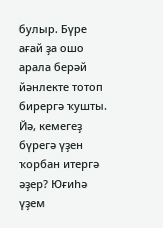булыр. Бүре ағай ҙа ошо арала берәй йәнлекте тотоп бирергә ҡушты. Йә, кемегеҙ бүрегә үҙен ҡорбан итергә әҙер? Юғиһә үҙем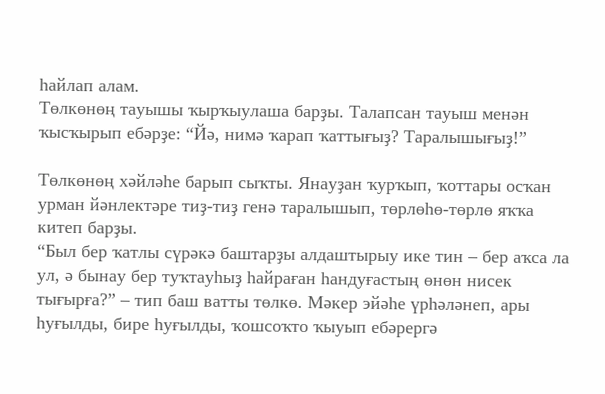һайлап алам.
Төлкөнөң тауышы ҡырҡыулаша барҙы. Талапсан тауыш менән ҡысҡырып ебәрҙе: “Йә, нимә ҡарап ҡаттығыҙ? Таралышығыҙ!”

Төлкөнөң хәйләһе барып сыҡты. Янауҙан ҡурҡып, ҡоттары осҡан урман йәнлектәре тиҙ-тиҙ генә таралышып, төрлөһө-төрлө яҡҡа китеп барҙы.
“Был бер ҡатлы сүрәкә баштарҙы алдаштырыу ике тин – бер аҡса ла ул, ә бынау бер туҡтауһыҙ һайраған һандуғастың өнөн нисек тығырға?” – тип баш ватты төлкө. Мәкер эйәһе үрһәләнеп, ары һуғылды, бире һуғылды, ҡошсоҡто ҡыуып ебәрергә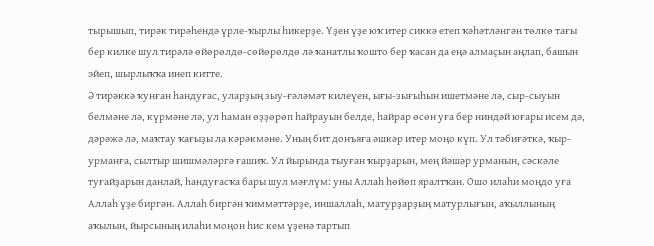тырышып, тирәк тирәһендә үрле-ҡырлы һикерҙе. Үҙен үҙе юҡ итер сиккә етеп ҡәһәтләнгән төлкө тағы бер килке шул тирәлә өйөрөлдө-сөйөрөлдө лә ҡанатлы ҡошто бер ҡасан да еңә алмаҫын аңлап, башын эйеп, шырлыҡҡа инеп китте.
Ә тирәккә ҡунған һандуғас, уларҙың зыу-ғәләмәт килеүен, ығы-зығыһын ишетмәне лә, сыр-сыуын белмәне лә, күрмәне лә, ул һаман өҙҙөрөп һайрауын белде, һайрар өсөн уға бер ниндәй юғары исем дә, дәрәжә лә, маҡтау ҡағыҙы ла кәрәкмәне. Уның бит донъяға әшкәр итер моңо күп. Ул тәбиғәткә, ҡыр-урманға, сылтыр шишмәләргә ғашиҡ. Ул йырында тыуған ҡырҙарын, мең йәшәр урманын, сәскәле туғайҙарын данлай, һандуғасҡа бары шул мәғлүм: уны Аллаһ һөйөп яралтҡан. Ошо илаһи моңдо уға Аллаһ үҙе биргән. Аллаһ биргән ҡиммәттәрҙе, иншаллаһ, матурҙарҙың матурлығын, аҡыллының аҡылын, йырсының илаһи моңон һис кем үҙенә тартып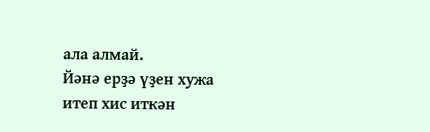ала алмай.
Йәнә ерҙә үҙен хужа итеп хис иткән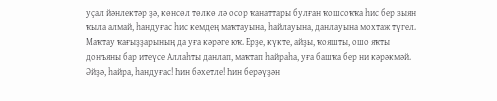уҫал йәнлектәр ҙә, көнсөл төлкө лә осор ҡанаттары булған ҡошсоҡҡа һис бер зыян ҡыла алмай, һандуғас һис кемдең маҡтауына, һайлауына, данлауына мохтаж түгел. Маҡтау ҡағыҙҙарының да уға кәрәге юҡ. Ерҙе, күкте, айҙы, ҡояшты, ошо яҡты донъяны бар итеүсе Аллаһты данлап, маҡтап һайраһа, уға башҡа бер ни кәрәкмәй. Әйҙә, һайра, һандуғас! Һин бәхетле! Һин берәүҙән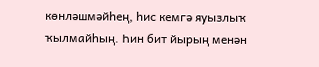көнләшмәйһең, һис кемгә яуызлыҡ ҡылмайһың. Һин бит йырың менән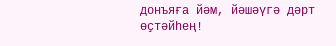донъяға йәм, йәшәүгә дәрт өҫтәйһең!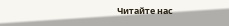Читайте нас